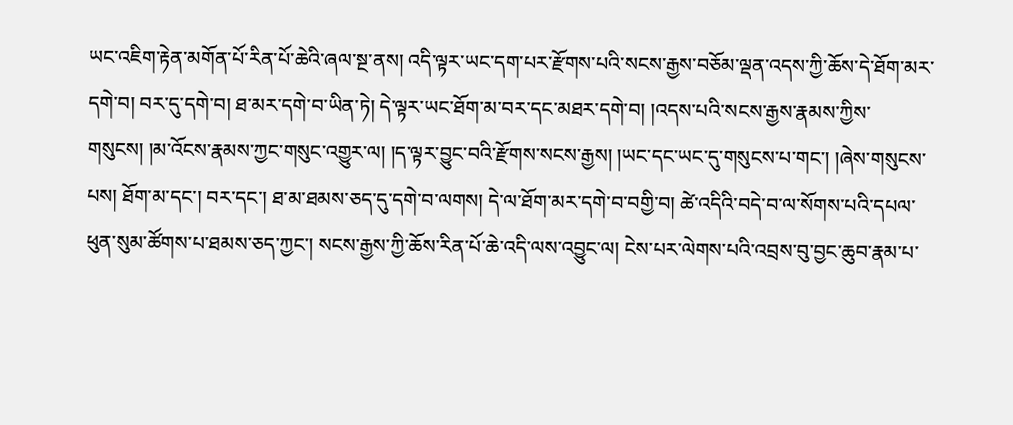ཡང་འཇིག་རྟེན་མགོན་པོ་རིན་པོ་ཆེའི་ཞལ་སྔ་ནས། འདི་ལྟར་ཡང་དག་པར་རྫོགས་པའི་སངས་རྒྱས་བཅོམ་ལྡན་འདས་ཀྱི་ཆོས་དེ་ཐོག་མར་དགེ་བ། བར་དུ་དགེ་བ། ཐ་མར་དགེ་བ་ཡིན་ཏེ། དེ་ལྟར་ཡང་ཐོག་མ་བར་དང་མཐར་དགེ་བ། །འདས་པའི་སངས་རྒྱས་རྣམས་ཀྱིས་གསུངས། །མ་འོངས་རྣམས་ཀྱང་གསུང་འགྱུར་ལ། །ད་ལྟར་བྱུང་བའི་རྫོགས་སངས་རྒྱས། །ཡང་དང་ཡང་དུ་གསུངས་པ་གང་། །ཞེས་གསུངས་པས། ཐོག་མ་དང་། བར་དང་། ཐ་མ་ཐམས་ཅད་དུ་དགེ་བ་ལགས། དེ་ལ་ཐོག་མར་དགེ་བ་བགྱི་བ། ཚེ་འདིའི་བདེ་བ་ལ་སོགས་པའི་དཔལ་ཕུན་སུམ་ཚོགས་པ་ཐམས་ཅད་ཀྱང་། སངས་རྒྱས་ཀྱི་ཆོས་རིན་པོ་ཆེ་འདི་ལས་འབྱུང་ལ། ངེས་པར་ལེགས་པའི་འབྲས་བུ་བྱང་ཆུབ་རྣམ་པ་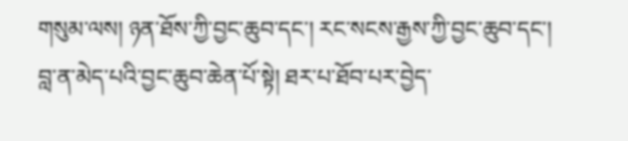གསུམ་ལས། ཉན་ཐོས་ཀྱི་བྱང་ཆུབ་དང་། རང་སངས་རྒྱས་ཀྱི་བྱང་ཆུབ་དང་། བླ་ན་མེད་པའི་བྱང་ཆུབ་ཆེན་པོ་སྟེ། ཐར་པ་ཐོབ་པར་བྱེད་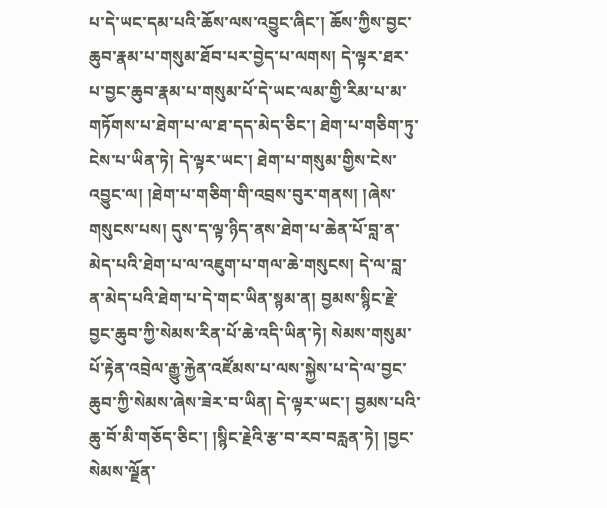པ་དེ་ཡང་དམ་པའི་ཆོས་ལས་འབྱུང་ཞིང་། ཆོས་ཀྱིས་བྱང་ཆུབ་རྣམ་པ་གསུམ་ཐོབ་པར་བྱེད་པ་ལགས། དེ་ལྟར་ཐར་པ་བྱང་ཆུབ་རྣམ་པ་གསུམ་པོ་དེ་ཡང་ལམ་གྱི་རིམ་པ་མ་གཏོགས་པ་ཐེག་པ་ལ་ཐ་དད་མེད་ཅིང་། ཐེག་པ་གཅིག་ཏུ་ངེས་པ་ཡིན་ཏེ། དེ་ལྟར་ཡང་། ཐེག་པ་གསུམ་གྱིས་ངེས་འབྱུང་ལ། །ཐེག་པ་གཅིག་གི་འབྲས་བུར་གནས། །ཞེས་གསུངས་པས། དུས་ད་ལྟ་ཉིད་ནས་ཐེག་པ་ཆེན་པོ་བླ་ན་མེད་པའི་ཐེག་པ་ལ་འཇུག་པ་གལ་ཆེ་གསུངས། དེ་ལ་བླ་ན་མེད་པའི་ཐེག་པ་དེ་གང་ཡིན་སྙམ་ན། བྱམས་སྙིང་རྗེ་བྱང་ཆུབ་ཀྱི་སེམས་རིན་པོ་ཆེ་འདི་ཡིན་ཏེ། སེམས་གསུམ་པོ་རྟེན་འབྲེལ་རྒྱུ་རྐྱེན་འཛོམས་པ་ལས་སྐྱེས་པ་དེ་ལ་བྱང་ཆུབ་ཀྱི་སེམས་ཞེས་ཟེར་བ་ཡིན། དེ་ལྟར་ཡང་། བྱམས་པའི་ཆུ་བོ་མི་གཅོད་ཅིང་། །སྙིང་རྗེའི་རྩ་བ་རབ་བརླན་ཏེ། །བྱང་སེམས་ལྗོན་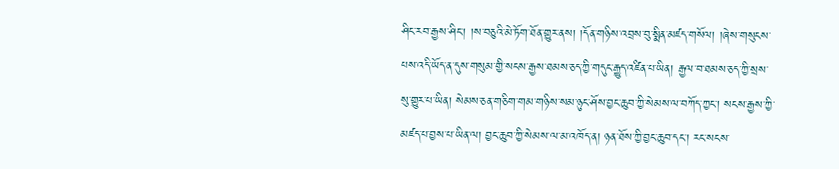ཤིང་རབ་རྒྱས་ཤིང་། །ས་བཅུའི་མེ་ཏོག་ཐོན་གྱུར་ནས། །དོན་གཉིས་འབྲས་བུ་སྨིན་མཛད་གསོལ། །ཞེས་གསུངས་པས་འདི་ཡོད་ན་དུས་གསུམ་གྱི་སངས་རྒྱས་ཐམས་ཅད་ཀྱི་གདུང་རྒྱུད་འཛིན་པ་ཡིན། རྒྱལ་བ་ཐམས་ཅད་ཀྱི་སྲས་སུ་གྱུར་པ་ཡིན། སེམས་ཅན་གཅིག་གམ་གཉིས་སམ་ཉུང་ཤོས་བྱང་ཆུབ་ཀྱི་སེམས་ལ་བཀོད་ཀྱང་། སངས་རྒྱས་ཀྱི་མཛད་པ་བྱས་པ་ཡིན་ལ། བྱང་ཆུབ་ཀྱི་སེམས་ལ་མ་འཁོད་ན། ཉན་ཐོས་ཀྱི་བྱང་ཆུབ་དང་། རང་སངས་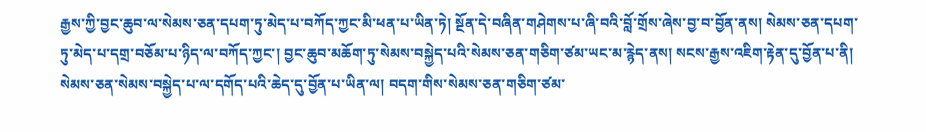རྒྱས་ཀྱི་བྱང་ཆུབ་ལ་སེམས་ཅན་དཔག་ཏུ་མེད་པ་བཀོད་ཀྱང་མི་ཕན་པ་ཡིན་ཏེ། སྔོན་དེ་བཞིན་གཤེགས་པ་ཞི་བའི་བློ་གྲོས་ཞེས་བྱ་བ་བྱོན་ནས། སེམས་ཅན་དཔག་ཏུ་མེད་པ་དགྲ་བཅོམ་པ་ཉིད་ལ་བཀོད་ཀྱང་། བྱང་ཆུབ་མཆོག་ཏུ་སེམས་བསྐྱེད་པའི་སེམས་ཅན་གཅིག་ཙམ་ཡང་མ་རྙེད་ནས། སངས་རྒྱས་འཇིག་རྟེན་དུ་བྱོན་པ་ནི། སེམས་ཅན་སེམས་བསྐྱེད་པ་ལ་དགོད་པའི་ཆེད་དུ་བྱོན་པ་ཡིན་ལ། བདག་གིས་སེམས་ཅན་གཅིག་ཙམ་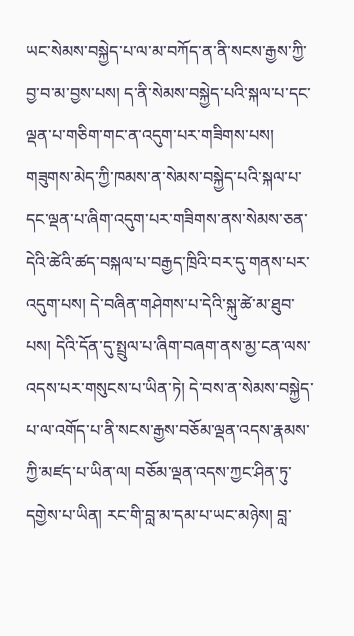ཡང་སེམས་བསྐྱེད་པ་ལ་མ་བཀོད་ན་ནི་སངས་རྒྱས་ཀྱི་བྱ་བ་མ་བྱས་པས། ད་ནི་སེམས་བསྐྱེད་པའི་སྐལ་པ་དང་ལྡན་པ་གཅིག་གང་ན་འདུག་པར་གཟིགས་པས། གཟུགས་མེད་ཀྱི་ཁམས་ན་སེམས་བསྐྱེད་པའི་སྐལ་པ་དང་ལྡན་པ་ཞིག་འདུག་པར་གཟིགས་ནས་སེམས་ཅན་དེའི་ཚེའི་ཚད་བསྐལ་པ་བརྒྱད་ཁྲིའི་བར་དུ་གནས་པར་འདུག་པས། དེ་བཞིན་གཤེགས་པ་དེའི་སྐུ་ཚེ་མ་ཐུབ་པས། དེའི་དོན་དུ་སྤྲུལ་པ་ཞིག་བཞག་ནས་མྱ་ངན་ལས་འདས་པར་གསུངས་པ་ཡིན་ཏེ། དེ་བས་ན་སེམས་བསྐྱེད་པ་ལ་འགོད་པ་ནི་སངས་རྒྱས་བཅོམ་ལྡན་འདས་རྣམས་ཀྱི་མཛད་པ་ཡིན་ལ། བཅོམ་ལྡན་འདས་ཀྱང་ཤིན་ཏུ་དགྱེས་པ་ཡིན། རང་གི་བླ་མ་དམ་པ་ཡང་མཉེས། བླ་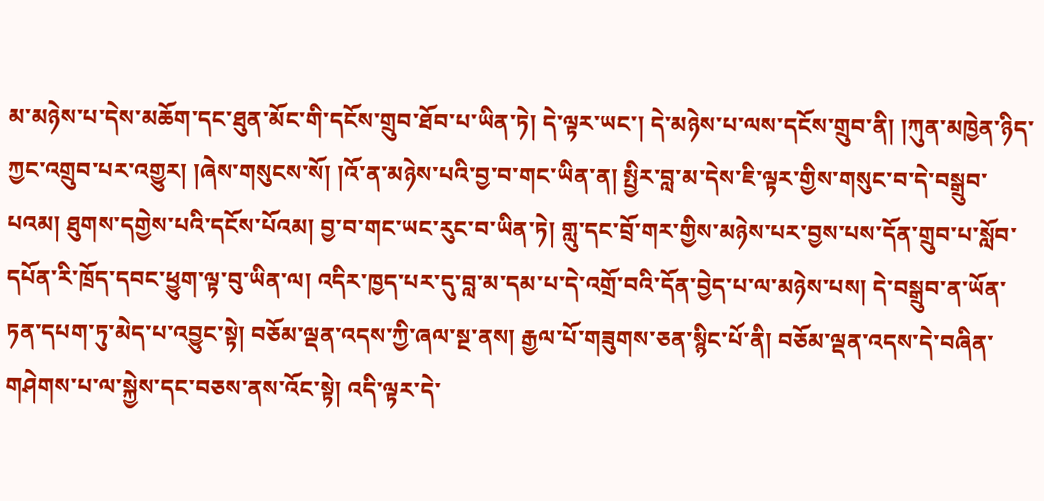མ་མཉེས་པ་དེས་མཆོག་དང་ཐུན་མོང་གི་དངོས་གྲུབ་ཐོབ་པ་ཡིན་ཏེ། དེ་ལྟར་ཡང་། དེ་མཉེས་པ་ལས་དངོས་གྲུབ་ནི། །ཀུན་མཁྱེན་ཉིད་ཀྱང་འགྲུབ་པར་འགྱུར། །ཞེས་གསུངས་སོ། །འོ་ན་མཉེས་པའི་བྱ་བ་གང་ཡིན་ན། སྤྱིར་བླ་མ་དེས་ཇི་ལྟར་གྱིས་གསུང་བ་དེ་བསྒྲུབ་པའམ། ཐུགས་དགྱེས་པའི་དངོས་པོའམ། བྱ་བ་གང་ཡང་རུང་བ་ཡིན་ཏེ། གླུ་དང་བྲོ་གར་གྱིས་མཉེས་པར་བྱས་པས་དོན་གྲུབ་པ་སློབ་དཔོན་རི་ཁྲོད་དབང་ཕྱུག་ལྟ་བུ་ཡིན་ལ། འདིར་ཁྱད་པར་དུ་བླ་མ་དམ་པ་དེ་འགྲོ་བའི་དོན་བྱེད་པ་ལ་མཉེས་པས། དེ་བསྒྲུབ་ན་ཡོན་ཏན་དཔག་ཏུ་མེད་པ་འབྱུང་སྟེ། བཅོམ་ལྡན་འདས་ཀྱི་ཞལ་སྔ་ནས། རྒྱལ་པོ་གཟུགས་ཅན་སྙིང་པོ་ནི། བཅོམ་ལྡན་འདས་དེ་བཞིན་གཤེགས་པ་ལ་སྐྱེས་དང་བཅས་ནས་འོང་སྟེ། འདི་ལྟར་དེ་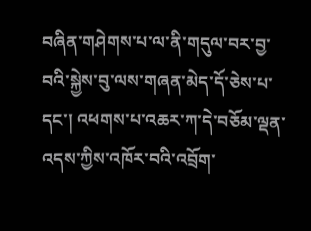བཞིན་གཤེགས་པ་ལ་ནི་གདུལ་བར་བྱ་བའི་སྐྱེས་བུ་ལས་གཞན་མེད་དོ་ཅེས་པ་དང་། འཕགས་པ་འཆར་ཀ་དེ་བཅོམ་ལྡན་འདས་ཀྱིས་འཁོར་བའི་འབྲོག་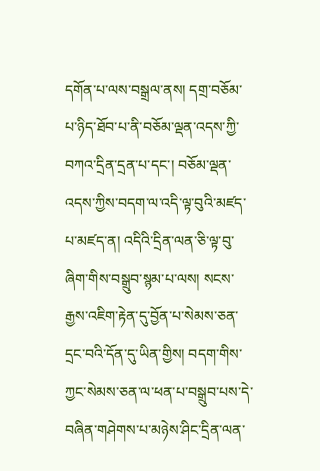དགོན་པ་ལས་བསྒྲལ་ནས། དགྲ་བཅོམ་པ་ཉིད་ཐོབ་པ་ནི་བཅོམ་ལྡན་འདས་ཀྱི་བཀའ་དྲིན་དྲན་པ་དང་། བཅོམ་ལྡན་འདས་ཀྱིས་བདག་ལ་འདི་ལྟ་བུའི་མཛད་པ་མཛད་ན། འདིའི་དྲིན་ལན་ཅི་ལྟ་བུ་ཞིག་གིས་བསྒྲུབ་སྙམ་པ་ལས། སངས་རྒྱས་འཇིག་རྟེན་དུ་བྱོན་པ་སེམས་ཅན་དྲང་བའི་དོན་དུ་ཡིན་གྱིས། བདག་གིས་ཀྱང་སེམས་ཅན་ལ་ཕན་པ་བསྒྲུབ་པས་དེ་བཞིན་གཤེགས་པ་མཉེས་ཤིང་དྲིན་ལན་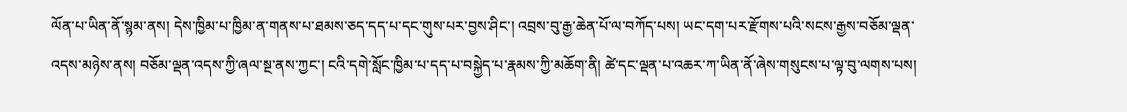ལོན་པ་ཡིན་ནོ་སྙམ་ནས། དེས་ཁྱིམ་པ་ཁྱིམ་ན་གནས་པ་ཐམས་ཅད་དད་པ་དང་གུས་པར་བྱས་ཤིང་། འབྲས་བུ་རྒྱ་ཆེན་པོ་ལ་བཀོད་པས། ཡང་དག་པར་རྫོགས་པའི་སངས་རྒྱས་བཅོམ་ལྡན་འདས་མཉེས་ནས། བཅོམ་ལྡན་འདས་ཀྱི་ཞལ་སྔ་ནས་ཀྱང་། ངའི་དགེ་སློང་ཁྱིམ་པ་དད་པ་བསྐྱེད་པ་རྣམས་ཀྱི་མཆོག་ནི། ཚེ་དང་ལྡན་པ་འཆར་ཀ་ཡིན་ནོ་ཞེས་གསུངས་པ་ལྟ་བུ་ལགས་པས།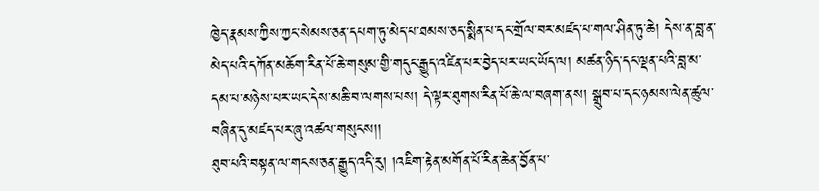ཁྱེད་རྣམས་ཀྱིས་ཀྱང་སེམས་ཅན་དཔག་ཏུ་མེད་པ་ཐམས་ཅད་སྨིན་པ་དང་གྲོལ་བར་མཛད་པ་གལ་ཤིན་ཏུ་ཆེ། དེས་ན་བླ་ན་མེད་པའི་དཀོན་མཆོག་རིན་པོ་ཆེ་གསུམ་གྱི་གདུང་རྒྱུད་འཛིན་པར་བྱེད་པར་ཡང་ཡོད་ལ། མཚན་ཉིད་དང་ལྡན་པའི་བླ་མ་དམ་པ་མཉེས་པར་ཡང་དེས་མཆི་བ་ལགས་པས། དེ་ལྟར་ཐུགས་རིན་པོ་ཆེ་ལ་བཞག་ནས། སྒྲུབ་པ་དང་ཉམས་ལེན་ཚུལ་བཞིན་དུ་མཛད་པར་ཞུ་འཚལ་གསུངས།།
ཐུབ་པའི་བསྟན་ལ་གངས་ཅན་རྒྱུད་འདི་རུ། །འཇིག་རྟེན་མགོན་པོ་རིན་ཆེན་བྱོན་པ་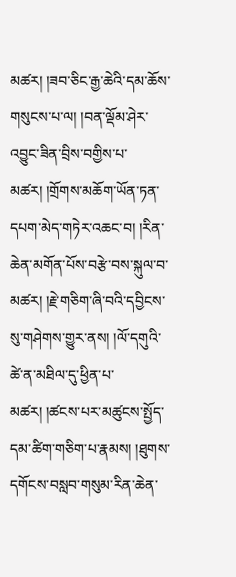མཚར། །ཟབ་ཅིང་རྒྱ་ཆེའི་དམ་ཆོས་གསུངས་པ་ལ། །བན་ལྡོམ་ཤེར་འབྱུང་ཟིན་བྲིས་བགྱིས་པ་མཚར། །གྲོགས་མཆོག་ཡོན་ཏན་དཔག་མེད་གཏེར་འཆང་བ། །རིན་ཆེན་མགོན་པོས་བརྩེ་བས་སྐུལ་བ་མཚར། །རྗེ་གཅིག་ཞི་བའི་དབྱིངས་སུ་གཤེགས་གྱུར་ནས། །ལོ་དགུའི་ཚེ་ན་མཐིལ་དུ་ཕྱིན་པ་མཚར། །ཚངས་པར་མཚུངས་སྤྱོད་དམ་ཚིག་གཅིག་པ་རྣམས། །ཐུགས་དགོངས་བསླབ་གསུམ་རིན་ཆེན་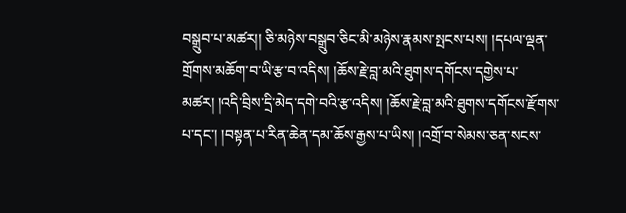བསྒྲུབ་པ་མཚར།། ཅི་མཉེས་བསྒྲུབ་ཅིང་མི་མཉེས་རྣམས་སྤངས་པས། །དཔལ་ལྡན་གྲོགས་མཆོག་བ་ཡི་རྩ་བ་འདིས། །ཆོས་རྗེ་བླ་མའི་ཐུགས་དགོངས་དགྱེས་པ་མཚར། །འདི་བྲིས་དྲི་མེད་དགེ་བའི་རྩ་འདིས། །ཆོས་རྗེ་བླ་མའི་ཐུགས་དགོངས་རྫོགས་པ་དང་། །བསྟན་པ་རིན་ཆེན་དམ་ཆོས་རྒྱས་པ་ཡིས། །འགྲོ་བ་སེམས་ཅན་སངས་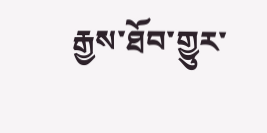རྒྱས་ཐོབ་གྱུར་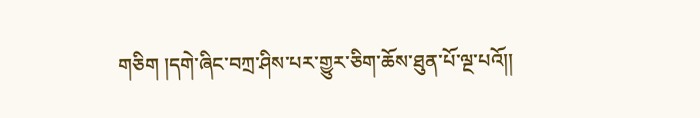གཅིག །དགེ་ཞིང་བཀྲ་ཤིས་པར་གྱུར་ཅིག་ཆོས་ཐུན་པོ་ལྔ་པའོ།།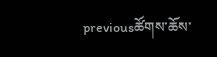previousཚོགས་ཆོས་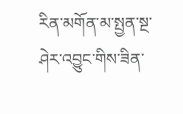རིན་མགོན་མ་སྤྱན་སྔ་ཤེར་འབྱུང་གིས་ཟིན་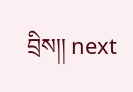བྲིས།། next